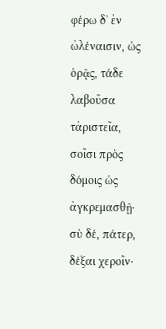φέρω δʼ ἐν ὠλέναισιν, ὡς ὁρᾷς, τάδε λαβοῦσα τἀριστεῖα, σοῖσι πρὸς δόμοις ὡς ἀγκρεμασθῇ· σὺ δέ, πάτερ, δέξαι χεροῖν·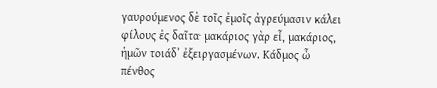γαυρούμενος δὲ τοῖς ἐμοῖς ἀγρεύμασιν κάλει φίλους ἐς δαῖτα· μακάριος γὰρ εἶ, μακάριος, ἡμῶν τοιάδʼ ἐξειργασμένων. Κάδμος ὦ πένθος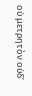οὐ μετρητὸν οὐδʼ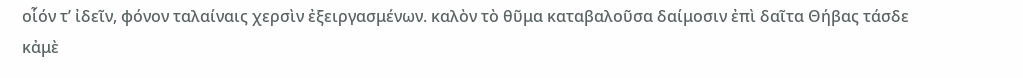οἷόν τʼ ἰδεῖν, φόνον ταλαίναις χερσὶν ἐξειργασμένων. καλὸν τὸ θῦμα καταβαλοῦσα δαίμοσιν ἐπὶ δαῖτα Θήβας τάσδε κἀμὲ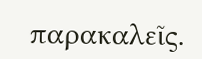παρακαλεῖς.